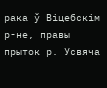рака ў Віцебскім р-не, правы прыток р. Усвяча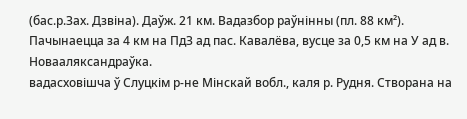(бас.р.Зах. Дзвіна). Даўж. 21 км. Вадазбор раўнінны (пл. 88 км²). Пачынаецца за 4 км на ПдЗ ад пас. Кавалёва, вусце за 0,5 км на У ад в. Новааляксандраўка.
вадасховішча ў Слуцкім р-не Мінскай вобл., каля р. Рудня. Створана на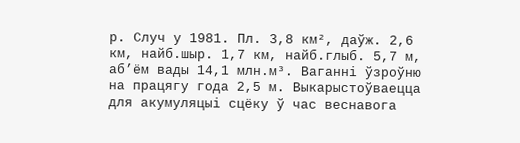р. Случ у 1981. Пл. 3,8 км², даўж. 2,6 км, найб.шыр. 1,7 км, найб.глыб. 5,7 м, аб’ём вады 14,1 млн.м³. Ваганні ўзроўню на працягу года 2,5 м. Выкарыстоўваецца для акумуляцыі сцёку ў час веснавога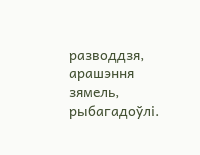разводдзя, арашэння зямель, рыбагадоўлі.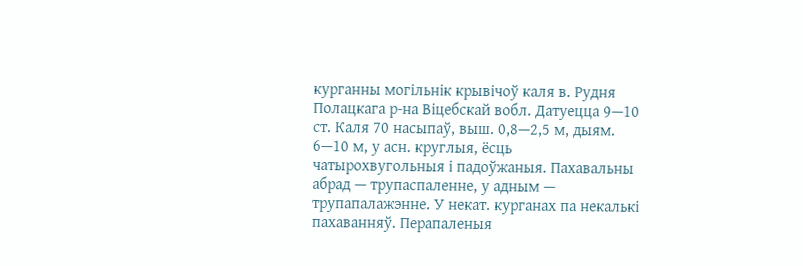курганны могільнік крывічоў каля в. Рудня Полацкага р-на Віцебскай вобл. Датуецца 9—10 ст. Каля 70 насыпаў, выш. 0,8—2,5 м, дыям. 6—10 м, у асн. круглыя, ёсць чатырохвугольныя і падоўжаныя. Пахавальны абрад — трупаспаленне, у адным — трупапалажэнне. У некат. курганах па некалькі пахаванняў. Перапаленыя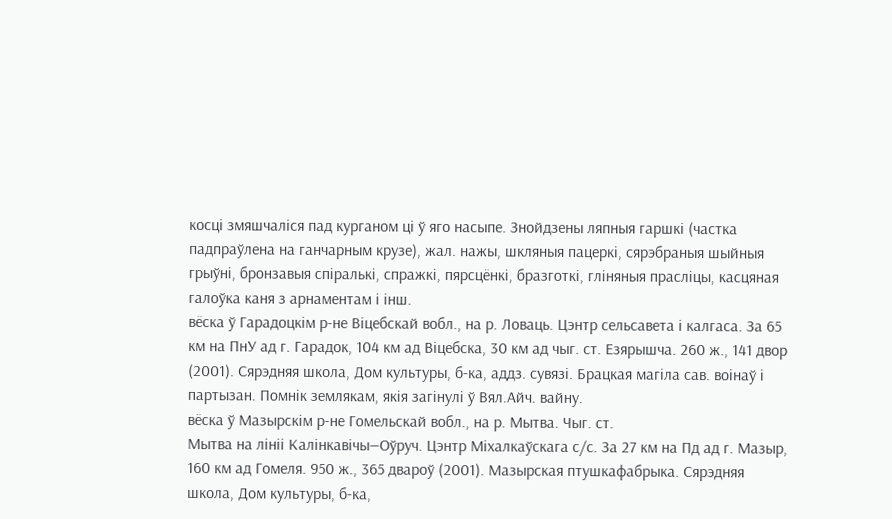косці змяшчаліся пад курганом ці ў яго насыпе. Знойдзены ляпныя гаршкі (частка падпраўлена на ганчарным крузе), жал. нажы, шкляныя пацеркі, сярэбраныя шыйныя грыўні, бронзавыя спіралькі, спражкі, пярсцёнкі, бразготкі, гліняныя прасліцы, касцяная галоўка каня з арнаментам і інш.
вёска ў Гарадоцкім р-не Віцебскай вобл., на р. Ловаць. Цэнтр сельсавета і калгаса. За 65 км на ПнУ ад г. Гарадок, 104 км ад Віцебска, 30 км ад чыг. ст. Езярышча. 260 ж., 141 двор (2001). Сярэдняя школа, Дом культуры, б-ка, аддз. сувязі. Брацкая магіла сав. воінаў і партызан. Помнік землякам, якія загінулі ў Вял.Айч. вайну.
вёска ў Мазырскім р-не Гомельскай вобл., на р. Мытва. Чыг. ст.
Мытва на лініі Калінкавічы—Оўруч. Цэнтр Міхалкаўскага с/с. За 27 км на Пд ад г. Мазыр, 160 км ад Гомеля. 950 ж., 365 двароў (2001). Мазырская птушкафабрыка. Сярэдняя школа, Дом культуры, б-ка,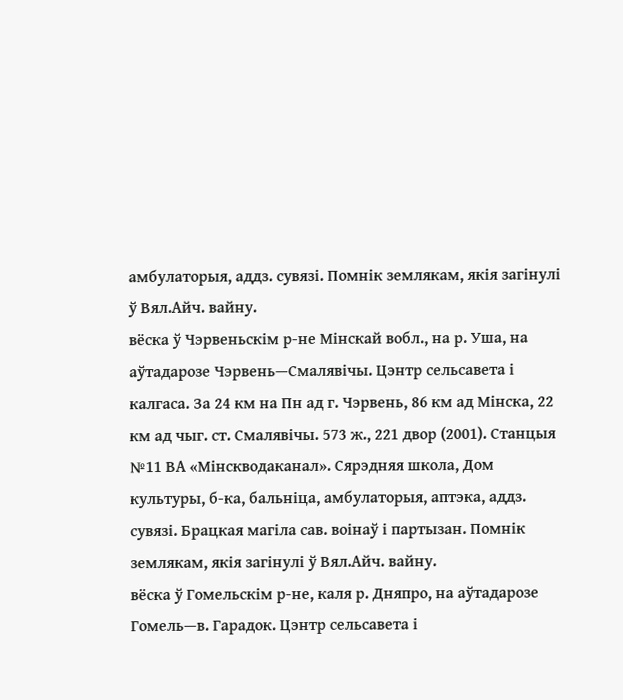амбулаторыя, аддз. сувязі. Помнік землякам, якія загінулі ў Вял.Айч. вайну.
вёска ў Чэрвеньскім р-не Мінскай вобл., на р. Уша, на аўтадарозе Чэрвень—Смалявічы. Цэнтр сельсавета і калгаса. За 24 км на Пн ад г. Чэрвень, 86 км ад Мінска, 22 км ад чыг. ст. Смалявічы. 573 ж., 221 двор (2001). Станцыя №11 ВА «Мінскводаканал». Сярэдняя школа, Дом культуры, б-ка, бальніца, амбулаторыя, аптэка, аддз. сувязі. Брацкая магіла сав. воінаў і партызан. Помнік землякам, якія загінулі ў Вял.Айч. вайну.
вёска ў Гомельскім р-не, каля р. Дняпро, на аўтадарозе Гомель—в. Гарадок. Цэнтр сельсавета і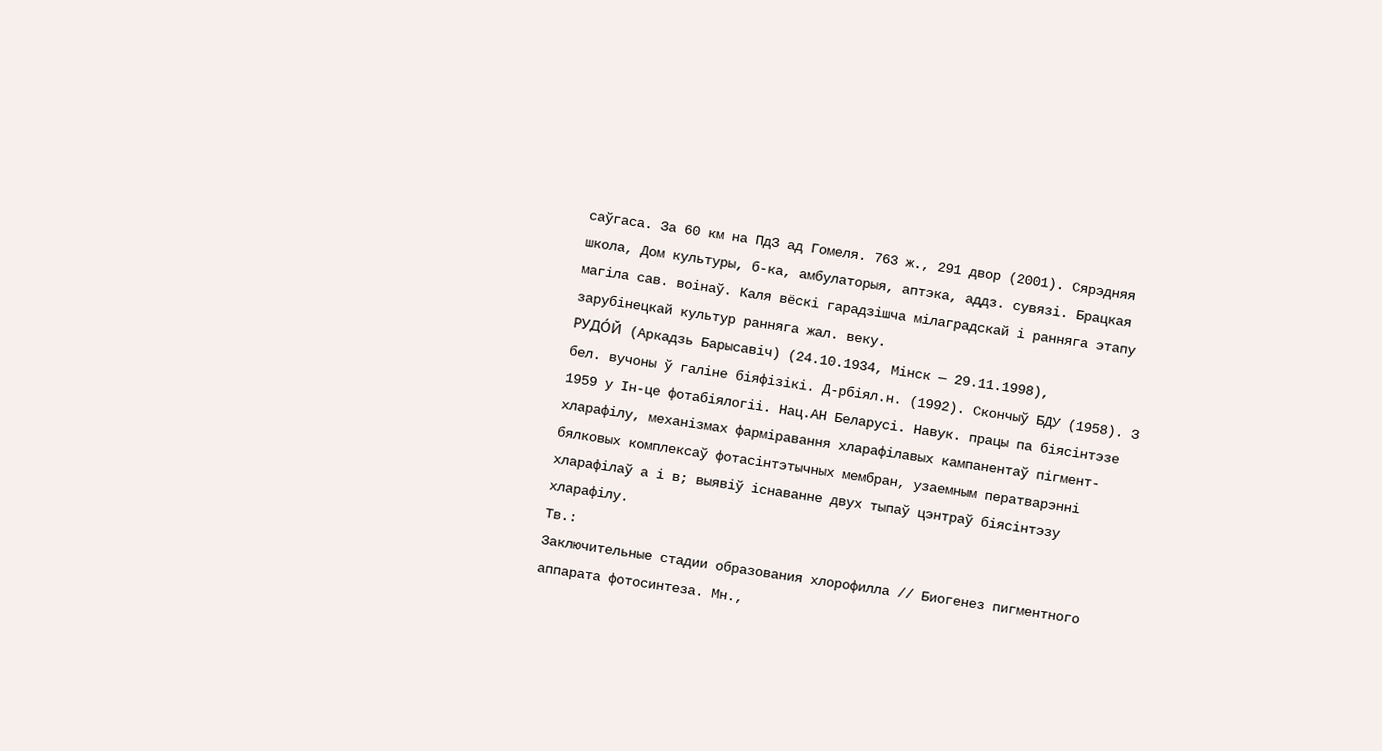саўгаса. За 60 км на ПдЗ ад Гомеля. 763 ж., 291 двор (2001). Сярэдняя школа, Дом культуры, б-ка, амбулаторыя, аптэка, аддз. сувязі. Брацкая магіла сав. воінаў. Каля вёскі гарадзішча мілаградскай і ранняга этапу зарубінецкай культур ранняга жал. веку.
РУДО́Й (Аркадзь Барысавіч) (24.10.1934, Мінск — 29.11.1998),
бел. вучоны ў галіне біяфізікі. Д-рбіял.н. (1992). Скончыў БДУ (1958). З 1959 у Ін-це фотабіялогіі. Нац.АН Беларусі. Навук. працы па біясінтэзе хларафілу, механізмах фарміравання хларафілавых кампанентаў пігмент-бялковых комплексаў фотасінтэтычных мембран, узаемным ператварэнні хларафілаў а і в; выявіў існаванне двух тыпаў цэнтраў біясінтэзу хларафілу.
Тв.:
Заключительные стадии образования хлорофилла // Биогенез пигментного аппарата фотосинтеза. Мн.,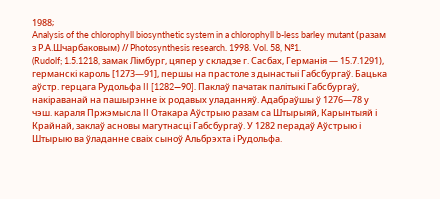1988;
Analysis of the chlorophyll biosynthetic system in a chlorophyll b-less barley mutant (разам з Р.А.Шчарбаковым) // Photosynthesis research. 1998. Vol. 58, №1.
(Rudolf; 1.5.1218, замак Лімбург, цяпер у складзе г. Сасбах, Германія — 15.7.1291),
германскі кароль [1273—91], першы на прастоле з дынастыі Габсбургаў. Бацька аўстр. герцага Рудольфа II [1282—90]. Паклаў пачатак палітыкі Габсбургаў, накіраванай на пашырэнне іх родавых уладанняў. Адабраўшы ў 1276—78 у чэш. караля Пржэмысла II Отакара Аўстрыю разам са Штырыяй, Карынтыяй і Крайнай, заклаў асновы магутнасці Габсбургаў. У 1282 перадаў Аўстрыю і Штырыю ва ўладанне сваіх сыноў Альбрэхта і Рудольфа.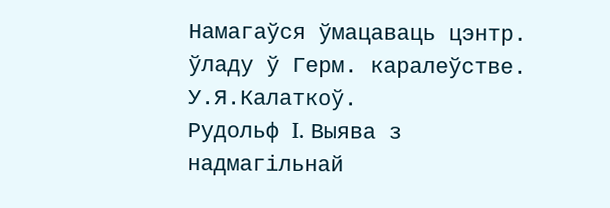Намагаўся ўмацаваць цэнтр. ўладу ў Герм. каралеўстве.
У.Я.Калаткоў.
Рудольф I. Выява з надмагільнай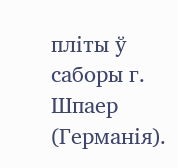пліты ў саборы г. Шпаер (Германія).